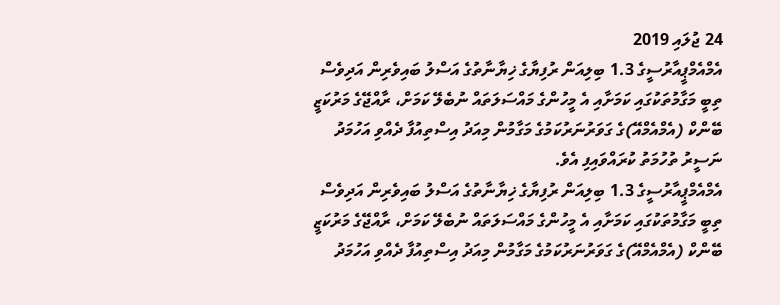24 ޖުލައި 2019
އެމްއެމްޕީއާރުސީގެ 1.3 ބިލިއަން ރުފިޔާގެ ޚިޔާނާތުގެ އަސްލު ބައިވެރިން އަދިވެސް ތިބީ މަގާމުތަކުގައި ކަމަށާއި އެ މީހުންގެ މައްސަލަތައް ނުބެލޭ ކަމަށް، ރާއްޖޭގެ މަރުކަޒީ ބޭންކް (އެމްއެމްއޭ)ގެ ގަވަރުނަރުކަމުގެ މަގާމުން މިއަދު އިސްތިއުފާ ދެއްވި އަހުމަދު ނަސީރު ތުހުމަތު ކުރައްވައިފި އެވެ.
އެމްއެމްޕީއާރުސީގެ 1.3 ބިލިއަން ރުފިޔާގެ ޚިޔާނާތުގެ އަސްލު ބައިވެރިން އަދިވެސް ތިބީ މަގާމުތަކުގައި ކަމަށާއި އެ މީހުންގެ މައްސަލަތައް ނުބެލޭ ކަމަށް، ރާއްޖޭގެ މަރުކަޒީ ބޭންކް (އެމްއެމްއޭ)ގެ ގަވަރުނަރުކަމުގެ މަގާމުން މިއަދު އިސްތިއުފާ ދެއްވި އަހުމަދު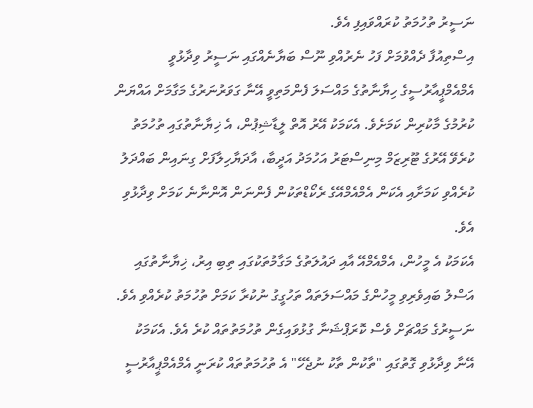ނަސީރު ތުހުމަތު ކުރައްވައިފި އެވެ.
އިސްތިއުފާ ދެއްވުމަށް ފަހު ނެރުއްވި ނޫސް ބަޔާނެއްގައި ނަސީރު ވިދާޅުވީ އެމްއެމްޕީއާރުސީގެ ހިޔާނާތުގެ މައްސަލަ ފެންމަތިވީ އޭނާ ގަވަރުނަރުގެ މަގާމަށް އައްޔަން ކުރުމުގެ މާކުރިން ކަމަށެވެ. އެކަމަކު އޭރު އޮތް ލީޑާޝިޕުން، އެ ޚިޔާނާތުގައި ތުހުމަތު ކުރެވޭ އޭރުގެ ޓޫރިޒަމް މިނިސްޓަރު އަހުމަދު އަދީބާ، އާދަޔާހިލާފަށް ގިނައިން ބައްދަލު ކުރެއްވި ކަމަށާއި އެކަން އެމްއެމްއޭގެ ރެކޯޑްތަކުން ފެންނަން އޮންނާނެ ކަމަށް ވިދާޅުވި އެވެ.
އެކަމަކު އެ މީހުން، އެމްއެމްއޭ އާއި ދައުލަތުގެ މަގާމުތަކުގައި ތިބި އިރު، ޚިޔާނާތުގައި އަސްލު ބައިވެރިވި މީހުންގެ މައްސަލަތައް ތަހުގީގު ނުކުރާ ކަމަށް ތުހުމަތު ކުރެއްވި އެވެ.
ނަސީރުގެ މައްޗަށް ވެސް ކޮރަޕްޝަނާ ގުޅުވައިގެން ތުހުމަތުތައް ކުރެ އެވެ. އެކަމަކު އޭނާ ވިދާޅުވި ގޮތުގައި "ތާކުން ތާކު ނުޖެހޭ" އެ ތުހުމަތުތައް ކުރަނީ އެމްއެމްޕީއާރުސީ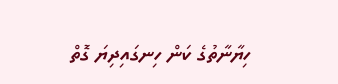ހިޔާނާތުގެ ކަން ހިނގައިދިޔަ ގޮތް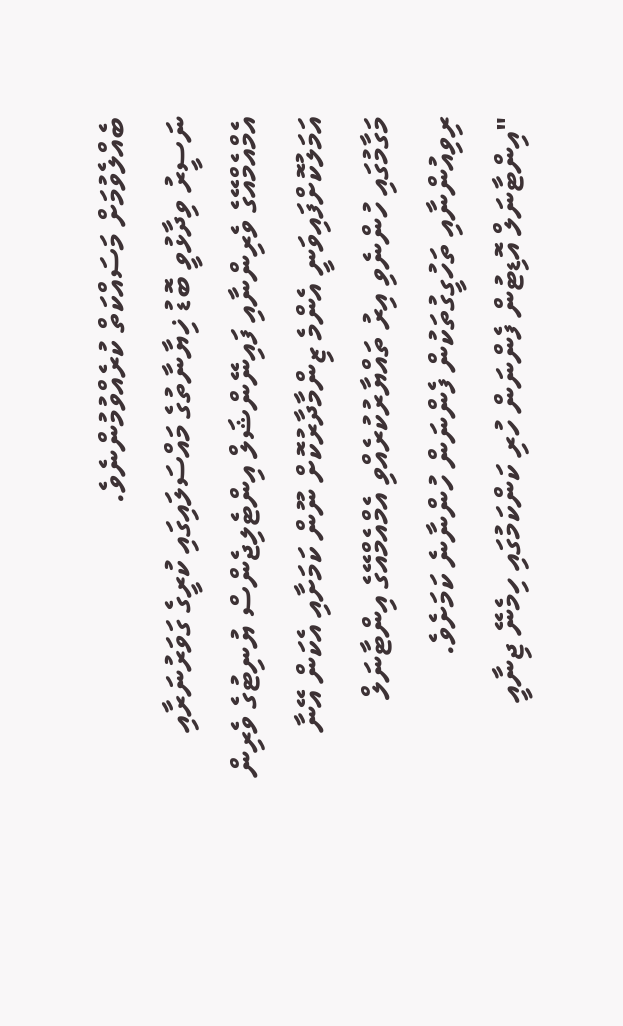ބެއްލެވުމަށް މަސައްކަތް ކުރެއްވުމުންނެވެ.
ނަސީރު ވިދާޅުވީ ބޮޑު ޚިޔާނާތުގެ މައްސަލައިގައި ކުރީގެ ގަވަރުނަރާއި އެމްއެމްއޭގެ ވެރިންނާއި ފައިނޭންޝަލް އިންޓެލިޖެންސް ޔުނިޓުގެ ވެރިން އަމަލުކޮށްފައިވަނީ އެންމެ ޒިންމާދާރުކޮށް ނޫން ކަމަށާއި އެކަން އޭނާ މަގާމުގައި ހުންނެވި އިރު ތައްޔާރުކުރެއްވި އެމްއެމްއޭގެ އިންޓާނަލް ރިވިއުންނާއި ތަހުގީގުތަކުން ފެންނަން ހުންނާނެ ކަމަށެވެ.
"އިންޓާނަލް އޮޑިޓުން ފެންނަން ހުރި ކަންކަމުގައި ހިމެނޭ ޖިނާއީ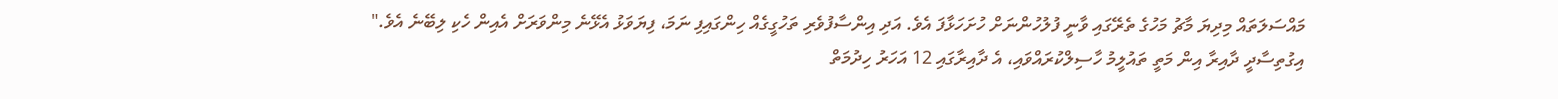މައްސަލަތައް މިދިޔަ މާޗު މަހުގެ ތެރޭގައި ވާނީ ފުލުހުންނަށް ހުށަހަޅާފަ އެވެ. އަދި އިންސާފުވެރި ތަހުގީގެއް ހިންގައިފި ނަމަ، ފިޔަވަޅު އެޅޭނެ މިންވަރަށް އެއިން ހެކި ލިބޭނެ އެވެ." އިގުތިސާދީ ދާއިރާ އިން މަތީ ތައުލީމު ހާސިލްކުރައްވައި، އެ ދާއިރާގައި 12 އަހަރު ހިދުމަތް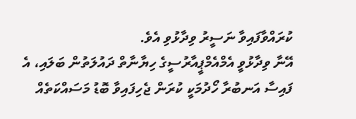ކުރައްވާފައިވާ ނަސީރު ވިދާޅުވި އެވެ.
އޭނާ ވިދާޅުވީ އެމްއެމްޕީއާރުސީގެ ހިޔާނާތް ދައުލަތުން ބަލައި، އެ ފައިސާ އަނބުރާ ހޯދުމަކީ ކުރަން ޖެހިފައިވާ ބޮޑު މަސައްކަތެއް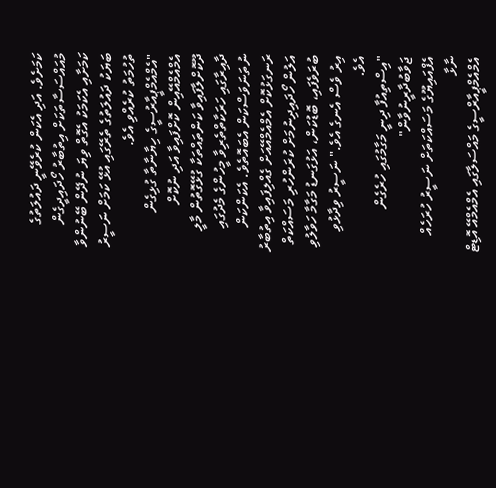ކަމަށެވެ. އަދި އެކަން ކުރެވޭނީ ދައުލަތުގެ މުއައްސަސާތަކަށް އިތުބާރު ހޯދައިދީގެން ކަމަށާއި އެކަމަކު އެގޮތް ވިޔަ ނުދޭން ބޭނުންވާ ބަޔަކު ދައުލަތުގެ ތެރޭގައި އުޅޭ ކަމަށް ނަސީރު ތުހުމަތު ކުރެއްވި އެވެ.
"އެމްއެމްޕީއާރުސީގެ ހިޔާނާތާ ގުޅިގެން އެމްއެމްއޭއިން ކޮށްފައިވާ އަދި ނުކޮށް ދޫކޮށްލާފައިވާ ކަންތައްތަކާ ގުޅޭގޮތުން މާލީ ދާއިރާގައި ހަރަކާތްތެރިވާ މީހުންގެ މެދުގައި ނުތަނަވަސްކަން އެބައޮތެވެ. އެކަންކަން ރަނގަޅުކޮށް އެމްއެމްއޭއަށް ގެއްލިފައިވާ އިތުބާރު އަލުން ހޯދައިދިނުމަށް ކުރަންހުރި މަސައްކަތް ބުރަވެފައި، ބޮޑުކަން، އަޅުގަނޑު މަގާމާ ހަވާލުވި އިރު ވެސް އެނގެ އެވެ." ނަސީރު ވިދާޅުވި އެވެ.
"އިސްތިއުފާ ދިނީ މަގާމުގައި ހުރެގެން ޖަވާބުދާރީނުވާން"
އެފްއައިޔޫގެ މަސައްކަތަށް ނަސީރު ހުރަހެއް ނާޅާ
އެމްއެމްޕީއާރްސީގެ މައްސަލާގައި އެމްއެމްއޭ އޮޑިޓް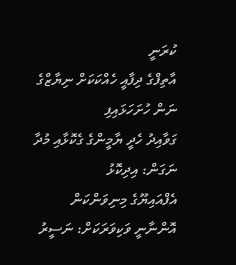ކުރަނީ
އާތިފްގެ ދިފާއީ ހެއްކަކަށް ނިޔާޒްގެ ނަން ހުށަހަޅައިފި
ގަވާއިދު ހެދީ ޔާމީންގެ ގެކޮޅާއި މުދާ ނަގަން: އިދިކޮޅު
އެފްއައިޔޫގެ މިނިވަންކަން އޮންނާނީ ވަކިވަރަކަށް: ނަސީރު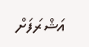އަޝްރަފަށް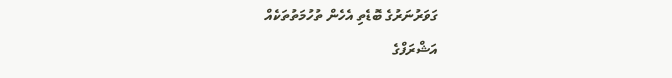ގަވަރުނަރުގެ ބޮޑެތި އެހެން ތުހުމަތުތަކެއް
އަޝްރަފްގެ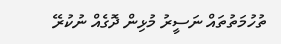ތުހުމަތުތައް ނަސީރު މުޅިން ދޮގެއް ނުކުރޭ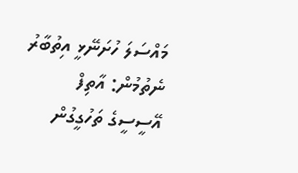މައްސަލަ ހުށަނޭޅީ އިތުބާރު ނެތުމުން: އާތިފް
އޭސީސީގެ ތަހުގީގުން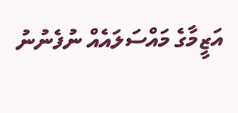އަޒީމާގެ މައްސަލައެއް ނުފެނުނު